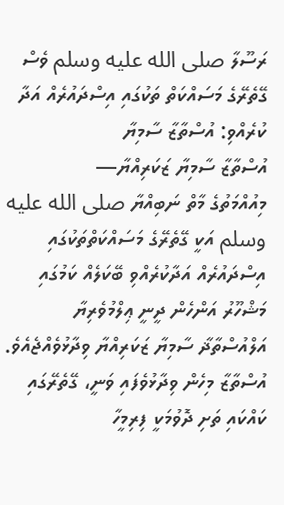ރަސޫލާ صلى الله عليه وسلم ވެސް ގޭތެރޭގެ މަސައްކަތް ތަކުގައި އިސްދައުރެއް އަދާ ކުރެއްވި: އުސްތާޒާ ސާމިޔާ
އުސްތާޒާ ސާމިޔާ ޒަކަރިއްޔާ—
މިއުއްމަތުގެ މާތް ނަބިއްޔާ صلى الله عليه وسلم އަކީ ގޭތެރޭގެ މަސައްކަތްތަކުގައި އިސްދައުރެއް އަދާކުރެއްވި ބޭކަލެއް ކަމުގައި މަޝްހޫރު އަންހެން ދީނީ ޢިލްމުވެރިޔާ އަލްއުސްތާޛާ ސާމިޔާ ޒަކަރިއްޔާ ވިދާޅުވެއްޖެއެވެ.
އުސްތާޒާ މިހެން ވިދާޅުވެފައި ވަނީ، ގޭތެރޭގައި ކައްކައި ތަށި ދޮވުމަކީ ފިރިމީހާ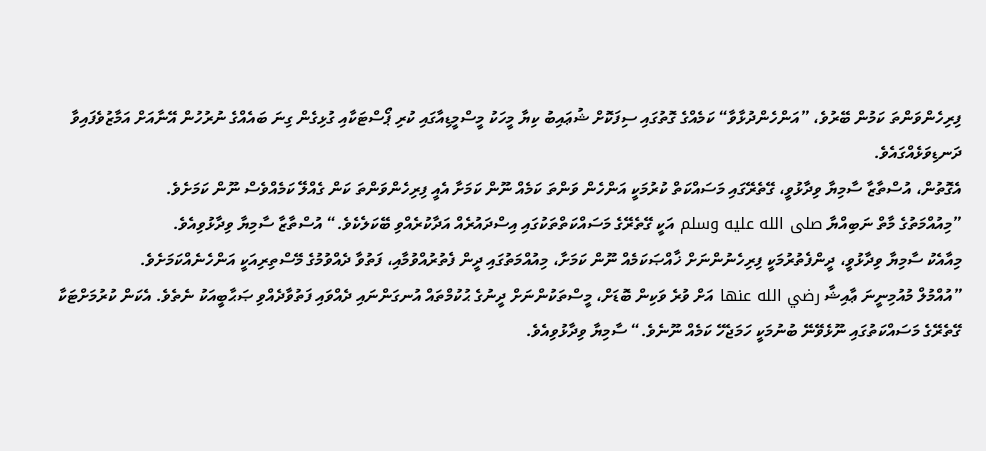ފިރިހެންވަންތަ ކަމުން ބޭރުވެ، ”އަންހެންދުޅާވާ“ ކަމެއްގެ ގޮތުގައި ސިފަކޮށް ޝުޢައިބު ކިޔާ މީހަކު މީސްމީޑިއާގައި ކުރި ޕޯސްޓަކާއި ގުޅިގެން ގިނަ ބައެއްގެ ނުރުހުން އޭނާއަށް އަމާޒުވެފައިވާ ދަނޑިވަޅެއްގައެވެ.
އެގޮތުން، އުސްތާޒާ ސާމިޔާ ވިދާޅުވީ، ގޭތެރޭގައި މަސައްކަތް ކުރުމަކީ އަންހެން ވަންތަ ކަމެއް ނޫން ކަމަށާ އެއީ ފިރިހެންވަންތަ ކަން ގެއްލޭ ކަމެއްވެސް ނޫން ކަމަށެވެ.
”މިއުއްމަތުގެ މާތް ނަބިއްޔާ صلى الله عليه وسلم އަކީ ގޭތެރޭގެ މަސައްކަތްތަކުގައި އިސްދައުރެއް އަދާކުރެއްވި ބޭކަލެކެވެ.“ އުސްތާޒާ ސާމިޔާ ވިދާޅުވިއެވެ.
މިއާއެކު ސާމިޔާ ވިދާޅުވީ، ދީންފެތުރުމަކީ ފިރިހެނުންނަށް ޚާއްޞަކަމެއް ނޫން ކަމަށާ، މިއުއްމަތުގައި ދީން ފެތުރުއްވުމާއި، ފަތުވާ ދެއްވުމުގެ މޭސްތިރިއަކީ އަންހެނެއްކަމަށެވެ.
”އުއްމުލް މުއުމިނީނަ ޢާއިޝާ رضي الله عنها އަށް ވުރެ ވަކިން ބޮޑަށް، މީސްތަކުންނަށް ދީނުގެ ޙުކުމްތައް އުނގަންނައި ދެއްވައި ފަތުވާދެއްވި ޞަޙާބީއަކު ނެތެވެ. އެކަން ކުރުމަށްޓަކާ ގޭތެރޭގެ މަސައްކަތުގައި ނޫޅެވޭނޭ ބުނުމަކީ ހަމަޖެހޭ ކަމެއް ނޫނެވެ.“ ސާމިޔާ ވިދާޅުވިއެވެ.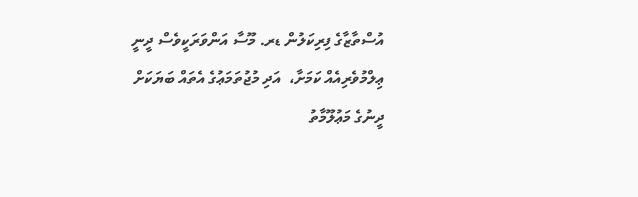އުސްތާޒާގެ ފިރިކަލުން ޑރ. މޫސާ އަންވަރަކީވެސް ދީނީ ޢިލްމުވެރިއެއް ކަމަށާ،  އަދި މުޖުތަމަޢުގެ އެތައް ބަޔަކަށް ދީނުގެ މަޢުލޫމާތު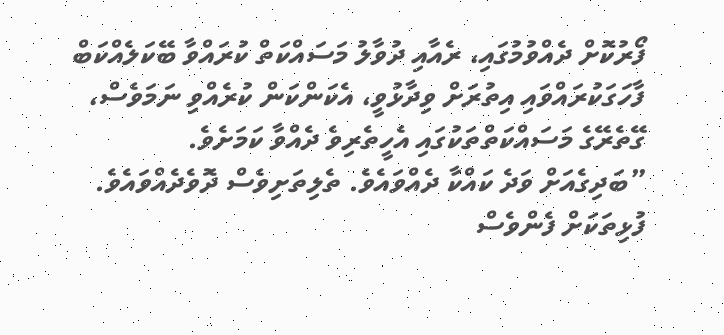ފޯރުކޮށް ދެއްވުމުގައި، ރެއާއި ދުވާލު މަސައްކަތް ކުރައްވާ ބޭކަލެއްކަބް ފާހަގަކުރައްވައި އިތުރަށް ވިދާޅުވީ، އެކަންކަން ކުރެއްވި ނަމަވެސް، ގޭތެރޭގެ މަސައްކަތްތަކުގައި އެހީތެރިވެ ދެއްވާ ކަމަށެވެ.
”ބަދިގެއަށް ވަދެ ކައްކާ ދެއްވައެވެ. ތެލިތަށިވެސް ދޮވެދެއްވައެވެ. ފުޅިތަކަށް ފެންވެސް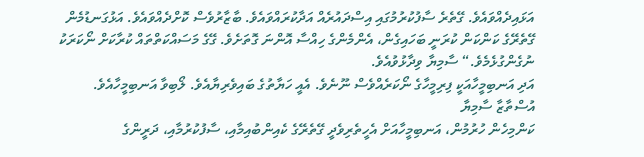އަޅައިދެއްވައެވެ. ގޭތެރެ ސާފުކުރުމުގައި އިސްދައުރެއް އަދާކުރައްވައެވެ. ބާޒާރުވެސް ކޮށްދެއްވައެވެ. އަޅުގަނޑުމެން ގޭތެރޭގެ ކަންކަން ކުރަނީ ބަހައިގެން، އެންމެންގެ ހިއްސާ އޮންނަ ގޮތަށެވެ. ގޭގެ މަސައްކަތްތައް ކުރާކަށް ނޯކަރަކު ނުގެންގުޅެމެވެ.“ ސާމިޔާ ވިދާޅުވުއެވެ.
އަދި އަނބިމީހާއަކީ ފިރިމީހާގެ ނޯކަރެއްވެސް ނޫނެވެ. އެއީ ހަޔާތުގެ ބައިވެރިޔާއެވެ. ލޯބިވާ އަނބިމީހާއެވެ.
އުސްތާޒާ ސާމިޔާ
ކަންމިހެން ހުރުމުން، އަނބިމީހާއަށް އެހީތެރިވެދީ ގޭތެރޭގެ ކެއިންބުއިމާއި، ސާފުކުރުމާއި، ދަރީންގެ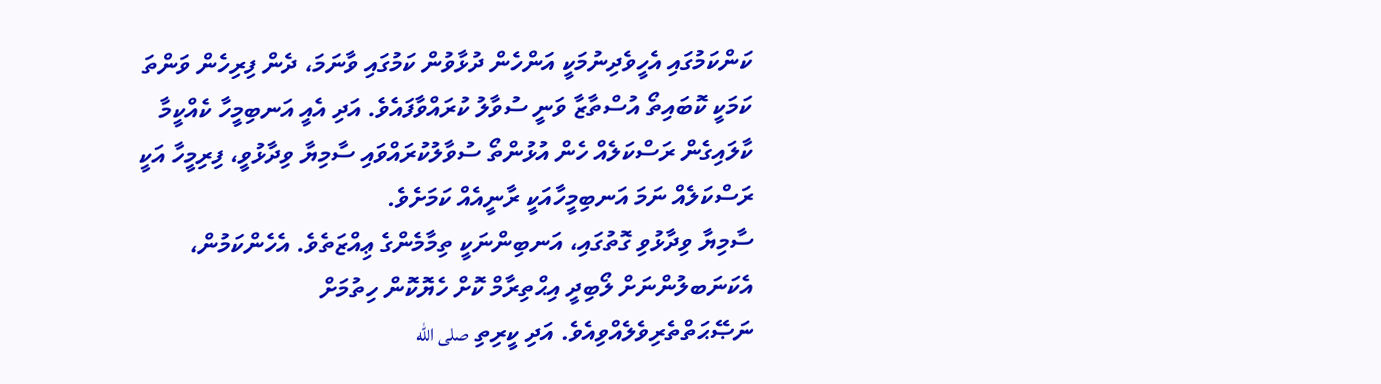ކަންކަމުގައި އެހީވެދިނުމަކީ އަންހެން ދުޅާވުން ކަމުގައި ވާނަމަ، ދެން ފިރިހެން ވަންތަ ކަމަކީ ކޮބައިތޯ އުސްތާޒާ ވަނީ ސުވާލު ކުރައްވާފައެވެ. އަދި އެއީ އަނބިމީހާ ކެއްކީމާ ކާލައިގެން ރަސްކަލެއް ހެން އުޅުންތޯ ސުވާލުކުރައްވައި ސާމިޔާ ވިދާޅުވީ، ފިރިމީހާ އަކީ ރަސްކަލެއް ނަމަ އަނބިމީހާއަކީ ރާނީއެއް ކަމަށެވެ.
ސާމިޔާ ވިދާޅުވި ގޮތުގައި، އަނބިންނަކީ ތިމާމެންގެ ޢިއްޒަތެވެ. އެހެންކަމުން، އެކަނަބލުންނަށް ލޯބިދީ އިޙްތިރާމް ކޮށް ހެޔޮކޮން ހިތުމަށް ނަޞޭޙަތްތެރިވެލެއްވިއެވެ. އަދި ކީރިތި صلى الله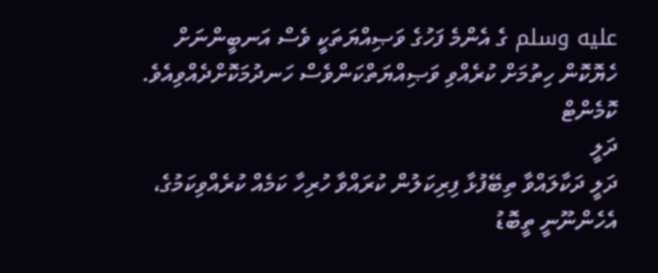عليه وسلم ގެ އެންމެ ފަހުގެ ވަޞިއްޔަތަކީ ވެސް އަނބީންނަށް ހެޔޮކޮން ހިތުމަށް ކުރެއްވި ވަޞިއްޔަތްކަންވެސް ހަނދުމަކޮށްދެއްވިއެވެ.
ކޮމެންޓް
ދަލީ
ދަލީ ދަކާލައްވާ ތިބޭފުޅާ ފިރިކަލުން ކުރައްވާ ހުރިހާ ކަމެއް ކުރެއްވިކަމުގެ، އެހެންނޫނީ ތީބޮޑު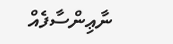ނާޢިންސާފެއް